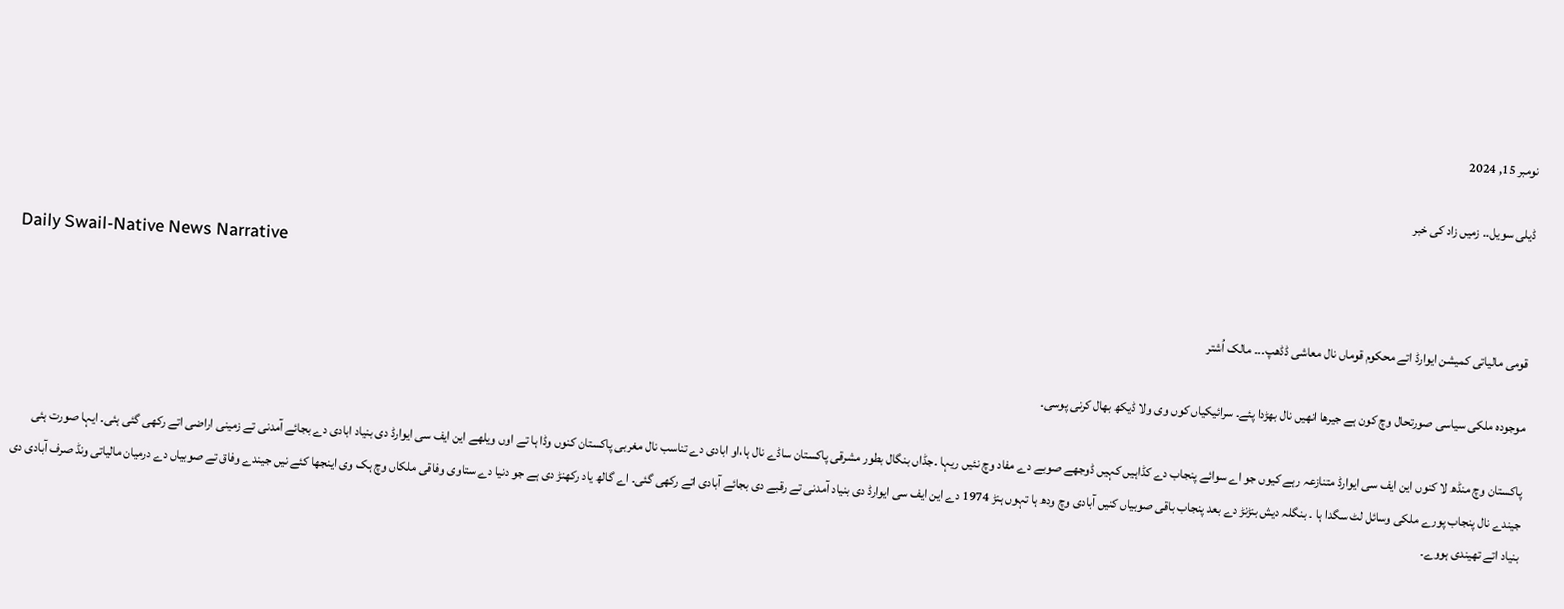نومبر 15, 2024

ڈیلی سویل۔۔ زمیں زاد کی خبر

Daily Swail-Native News Narrative

قومی مالیاتی کمیشن ایوارڈ اتے محکوم قوماں نال معاشی ڈڈھپ۔۔۔ مالک اُشتر

موجودہ ملکی سیاسی صورتحال وچ کون ہے جیرھا انھیں نال بھڑدا پئے۔ سرائیکیاں کوں وی ولا ڈیکھ بھال کرنی پوسی۔

پاکستان وچ منڈھ لا کنوں این ایف سی ایوارڈ متنازعہ رہے کیوں جو اے سوائے پنجاب دے کڈاہیں کہیں ڈوجھے صوبے دے مفاد وچ نئیں ریہا ۔جڈاں بنگال بطور مشرقی پاکستان ساڈے نال ہا،او ابادی دے تناسب نال مغربی پاکستان کنوں وڈا ہا تے اوں ویلھے این ایف سی ایوارڈ دی بنیاد ابادی دے بجائے آمدنی تے زمینی اراضی اتے رکھی گئی ہئی۔ ایہا صورت ہئی جیندے نال پنجاب پورے ملکی وسائل لٹ سگدا ہا ۔ بنگلہ دیش بنڑنڑ دے بعد پنجاب باقی صوبیاں کنیں آبادی وچ ودھ ہا تہوں ہنڑ 1974 دے این ایف سی ایوارڈ دی بنیاد آمدنی تے رقبے دی بجائے آبادی اتے رکھی گئی۔ اے گالھ یاد رکھنڑ دی ہے جو دنیا دے ستاوی وفاقی ملکاں وچ ہک وی اینجھا کئے نیں جیندے وفاق تے صوبیاں دے درمیان مالیاتی ونڈ صرف آبادی دی بنیاد اتے تھیندی ہووے۔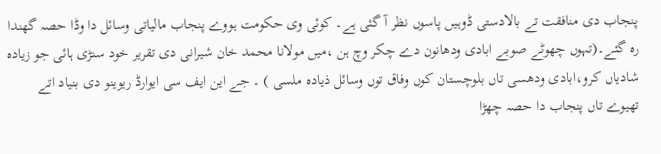پنجاب دی منافقت تے بالادستی ڈوہیں پاسوں نظر آ گئی ہے۔ کوئی وی حکومت ہووے پنجاب مالیاتی وسائل دا وڈا حصہ گھندا رہ گئے۔(تہوں چھوٹے صوبے ابادی ودھانون دے چکر وچ ہن ،میں مولانا محمد خان شیرانی دی تقریر خود سنڑی ہائی جو زیادہ شادیاں کرو،ابادی ودھسی تاں بلوچستان کوں وفاق توں وسائل ذیادہ ملسی ) ۔ جے این ایف سی ایوارڈ ریوینو دی بنیاد اتے تھیوے تاں پنجاب دا حصہ چھڑا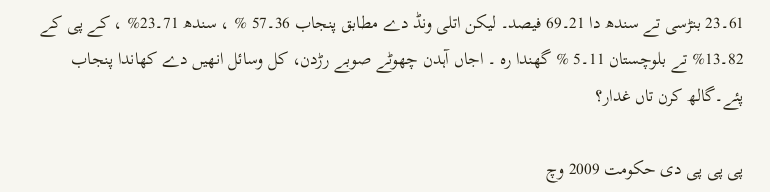61۔23 بنڑسی تے سندھ دا 21۔69 فیصد۔ لیکن اتلی ونڈ دے مطابق پنجاب 36۔57 % ، سندھ 71۔23% ، کے پی کے 82۔13% تے بلوچستان 11۔5 % گھندا رہ ۔ اجاں آہدن چھوٹے صوبے رڑدن، کل وسائل انھیں دے کھاندا پنجاب پئے۔گالھ کرن تاں غدار؟

پی پی پی دی حکومت 2009 وچ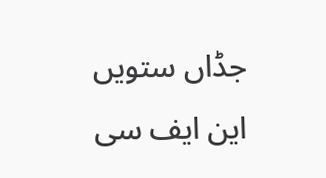جڈاں ستویں این ایف سی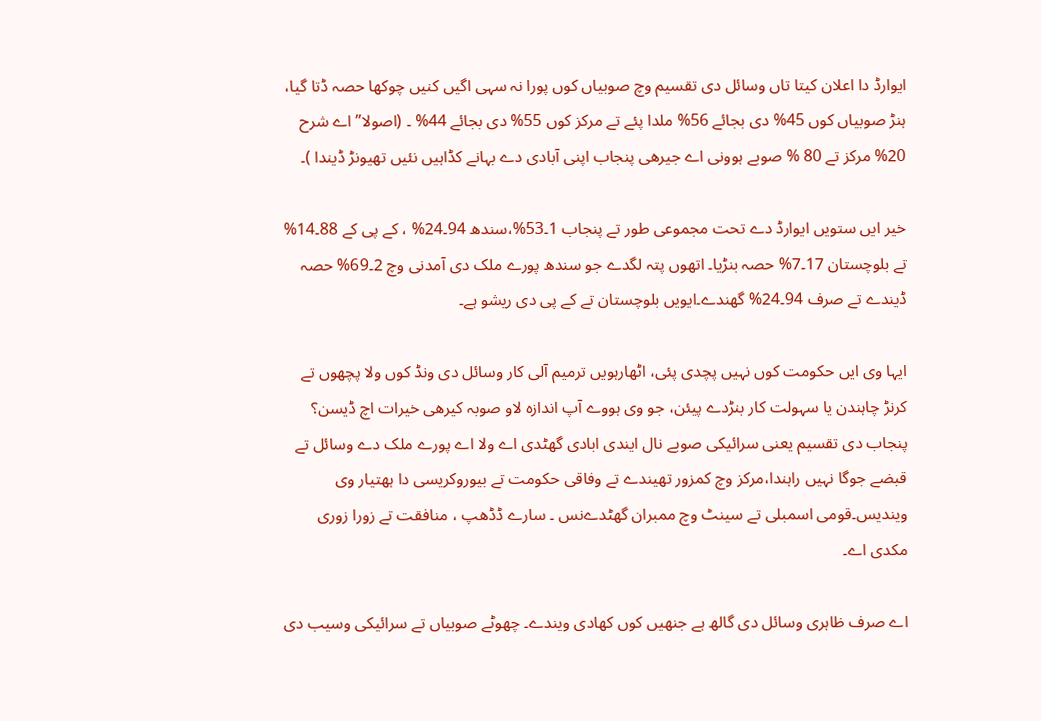ایوارڈ دا اعلان کیتا تاں وسائل دی تقسیم وچ صوبیاں کوں پورا نہ سہی اگیں کنیں چوکھا حصہ ڈتا گیا، ہنڑ صوبیاں کوں 45% دی بجائے 56% ملدا پئے تے مرکز کوں 55% دی بجائے 44% ۔ (اصولا” اے شرح 20% مرکز تے 80 % صوبے ہوونی اے جیرھی پنجاب اپنی آبادی دے بہانے کڈاہیں نئیں تھیونڑ ڈیندا )۔

خیر ایں ستویں ایوارڈ دے تحت مجموعی طور تے پنجاب 1۔53%،سندھ 94۔24% ، کے پی کے 88۔14% تے بلوچستان 17۔7% حصہ بنڑیا۔ اتھوں پتہ لگدے جو سندھ پورے ملک دی آمدنی وچ 2۔69% حصہ ڈیندے تے صرف 94۔24% گھندے۔ایویں بلوچستان تے کے پی دی ریشو ہے۔

ایہا وی ایں حکومت کوں نہیں پچدی پئی، اٹھارہویں ترمیم آلی کار وسائل دی ونڈ کوں ولا پچھوں تے کرنڑ چاہندن یا سہولت کار بنڑدے پیئن، جو وی ہووے آپ اندازہ لاو صوبہ کیرھی خیرات اچ ڈیسن؟ پنجاب دی تقسیم یعنی سرائیکی صوبے نال ایندی ابادی گھٹدی اے ولا اے پورے ملک دے وسائل تے قبضے جوگا نہیں راہندا،مرکز وچ کمزور تھیندے تے وفاقی حکومت تے بیوروکریسی دا ہھتیار وی ویندیس۔قومی اسمبلی تے سینٹ وچ ممبران گھٹدےنس ۔ سارے ڈڈھپ ، منافقت تے زورا زوری مکدی اے۔

اے صرف ظاہری وسائل دی گالھ ہے جنھیں کوں کھادی ویندے۔ چھوٹے صوبیاں تے سرائیکی وسیب دی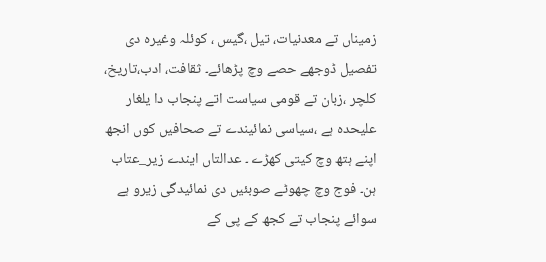زمیناں تے معدنیات، تیل ،گیس ، کوئلہ وغیرہ دی تفصیل ڈوجھے حصے وچ پڑھائے۔ ثقافت، ادب،تاریخ، کلچر ،زبان تے قومی سیاست اتے پنجاب دا یلغار علیحدہ ہے ،سیاسی نمائیندے تے صحافیں کوں انجھ اپنے ہتھ وچ کیتی کھڑے ۔ عدالتاں ایندے زیر_عتاب ہن۔ فوج وچ چھوٹے صوبئیں دی نمائیدگی زیرو ہے سوائے پنجاب تے کجھ کے پی کے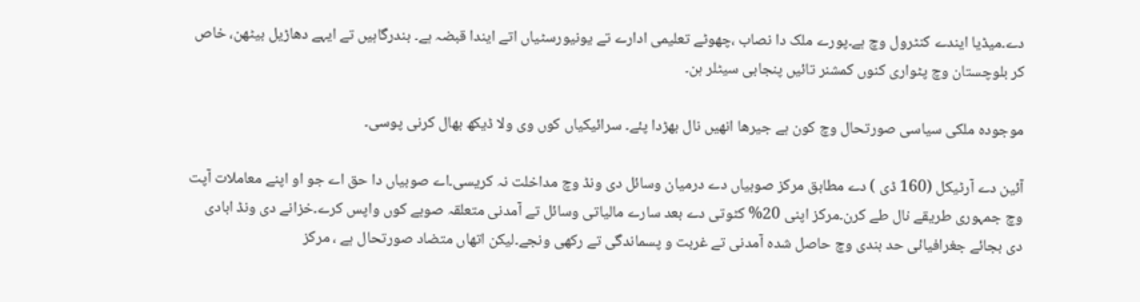دے۔میڈیا ایندے کنٹرول وچ ہے۔پورے ملک دا نصاب ،چھوٹے تعلیمی ادارے تے یونیورسٹیاں اتے ایندا قبضہ ہے۔ بندرگاہیں تے ایہے دھاڑیل بیٹھن، خاص کر بلوچستان وچ پٹواری کنوں کمشنر تائیں پنجابی سیٹلر ہن۔

موجودہ ملکی سیاسی صورتحال وچ کون ہے جیرھا انھیں نال بھڑدا پئے۔ سرائیکیاں کوں وی ولا ڈیکھ بھال کرنی پوسی۔

آئین دے آرٹیکل (160 ڈی ) دے مطابق مرکز صوبیاں دے درمیان وسائل دی ونڈ وچ مداخلت نہ کریسی۔اے صوبیاں دا حق اے جو او اپنے معاملات آپت وچ جمہوری طریقے نال طے کرن۔مرکز اپنی 20% کٹوتی دے بعد سارے مالیاتی وسائل تے آمدنی متعلقہ صوبے کوں واپس کرے۔خزانے دی ونڈ ابادی دی بجائے جغرافیائی حد بندی وچ حاصل شدہ آمدنی تے غربت و پسماندگی تے رکھی ونجے۔لیکن اتھاں متضاد صورتحال ہے ، مرکز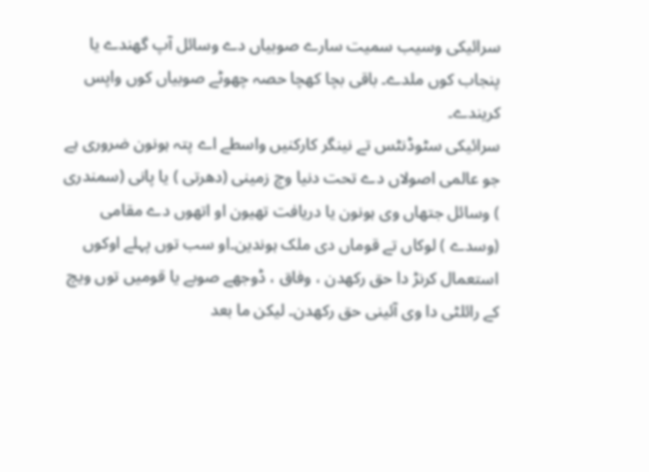سرائیکی وسیب سمیت سارے صوبیاں دے وسائل آپ گھندے یا پنجاب کوں ملدے۔ باقی بچا کھچا حصہ چھوٹے صوبیاں کوں واپس کریندے۔
سرائیکی سٹوڈنٹس تے نینگر کارکنیں واسطے اے پتہ ہونون ضروری ہے جو عالمی اصولاں دے تحت دنیا وچ زمینی (دھرتی ) یا پانی (سمندری ) وسائل جتھاں وی ہونون یا دریافت تھیون او اتھوں دے مقامی (وسدے ) لوکاں تے قوماں دی ملک ہوندین۔او سب توں پہلے اوکوں استعمال کرنڑ دا حق رکھدن ، وفاق ، ڈوجھے صوبے یا قومیں توں ویچ کے رائلٹی دا وی آئینی حق رکھدن۔ لیکن ما بعد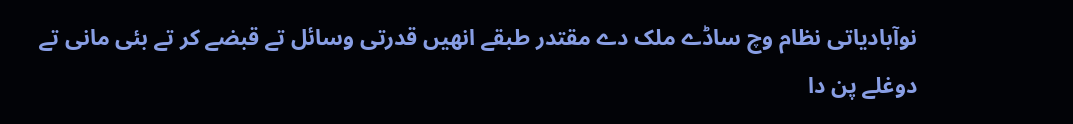نوآبادیاتی نظام وچ ساڈے ملک دے مقتدر طبقے انھیں قدرتی وسائل تے قبضے کر تے بئی مانی تے دوغلے پن دا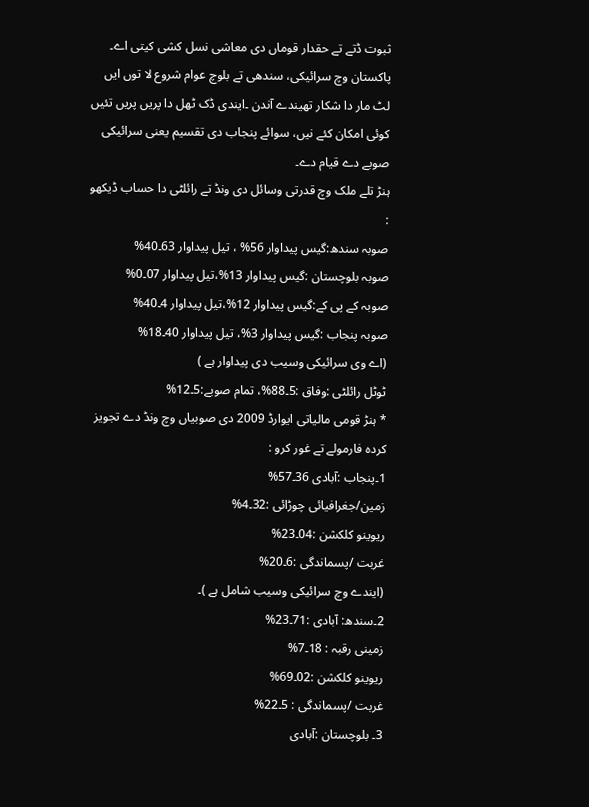ثبوت ڈتے تے حقدار قوماں دی معاشی نسل کشی کیتی اے۔ پاکستان وچ سرائیکی، سندھی تے بلوچ عوام شروع لا توں ایں لٹ مار دا شکار تھیندے آندن ۔ایندی ڈک ٹھل دا پریں پریں تئیں کوئی امکان کئے نیں، سوائے پنجاب دی تقسیم یعنی سرائیکی صوبے دے قیام دے۔
ہنڑ تلے ملک وچ قدرتی وسائل دی ونڈ تے رائلٹی دا حساب ڈیکھو :
صوبہ سندھ:گیس پیداوار 56% ، تیل پیداوار 63۔40%
صوبہ بلوچستان :گیس پیداوار 13%،تیل پیداوار 07۔0%
صوبہ کے پی کے:گیس پیداوار 12%،تیل پیداوار 4۔40%
صوبہ پنجاب :گیس پیداوار 3%، تیل پیداوار 40۔18%
(اے وی سرائیکی وسیب دی پیداوار ہے )
ٹوٹل رائلٹی :وفاق :5۔88%، تمام صوبے:5۔12%
* ہنڑ قومی مالیاتی ایوارڈ 2009 دی صوبیاں وچ ونڈ دے تجویز کردہ فارمولے تے غور کرو :
1۔پنجاب :آبادی 36۔57%
زمین/جغرافیائی چوڑائی :32۔4%
ریوینو کلکشن :04۔23%
غربت /پسماندگی :6۔20%
(ایندے وچ سرائیکی وسیب شامل ہے )۔
2۔سندھ: آبادی :71۔23%
زمینی رقبہ : 18۔7%
ریوینو کلکشن :02۔69%
غربت /پسماندگی : 5۔22%
3۔ بلوچستان :آبادی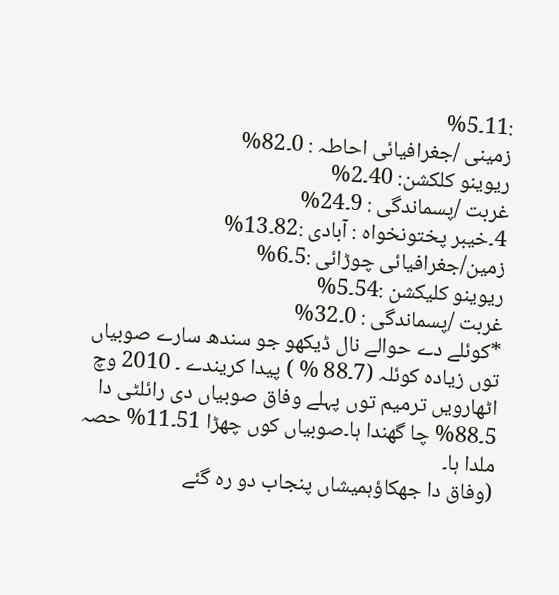:11۔5%
زمینی /جغرافیائی احاطہ : 0۔82%
ریوینو کلکشن: 40۔2%
غربت /پسماندگی : 9۔24%
4۔خیبر پختونخواہ : آبادی :82۔13%
زمین/جغرافیائی چوڑائی :5۔6%
ریوینو کلیکشن :54۔5%
غربت /پسماندگی : 0۔32%
*کوئلے دے حوالے نال ڈیکھو جو سندھ سارے صوبیاں توں زیادہ کوئلہ (7۔88 % ) پیدا کریندے ۔ 2010 وچ اٹھارویں ترمیم توں پہلے وفاق صوبیاں دی رائلٹی دا 5۔88% چا گھندا ہا۔صوبیاں کوں چھڑا 51۔11% حصہ ملدا ہا۔
(وفاق دا جھکاؤہمیشاں پنجاب دو رہ گئے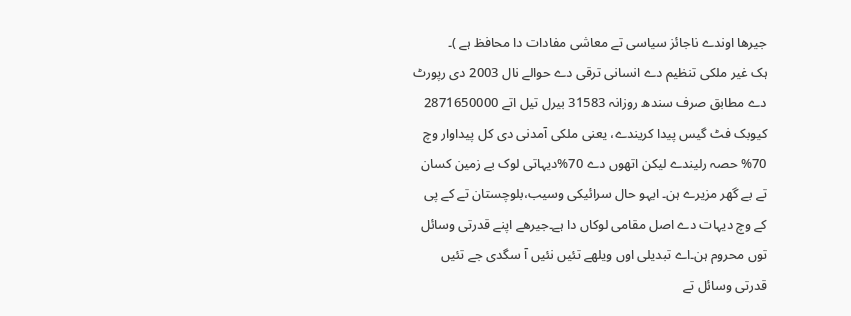جیرھا اوندے ناجائز سیاسی تے معاشی مفادات دا محافظ ہے )۔
ہک غیر ملکی تنظیم دے انسانی ترقی دے حوالے نال 2003 دی رپورٹ دے مطابق صرف سندھ روزانہ 31583 بیرل تیل اتے 2871650000 کیوبک فٹ گیس پیدا کریندے، یعنی ملکی آمدنی دی کل پیداوار وچ 70% حصہ رلیندے لیکن اتھوں دے 70%دیہاتی لوک بے زمین کسان تے بے گھر مزیرے ہن۔ ایہو حال سرائیکی وسیب،بلوچستان تے کے پی کے وچ دیہات دے اصل مقامی لوکاں دا ہے۔جیرھے اپنے قدرتی وسائل توں محروم ہن۔اے تبدیلی اوں ویلھے تئیں نئیں آ سگدی جے تئیں قدرتی وسائل تے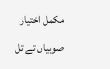مکمل اختیار صوبیاں تے تل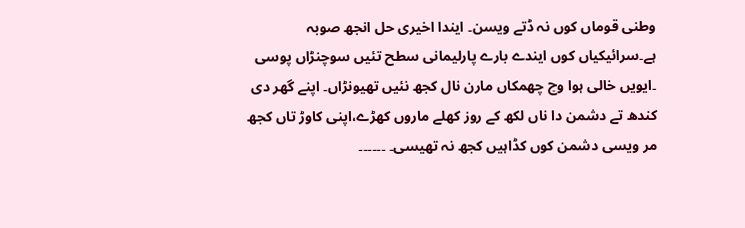وطنی قوماں کوں نہ ڈتے ویسن۔ ایندا اخیری حل انجھ صوبہ ہے۔سرائیکیاں کوں ایندے بارے پارلیمانی سطح تئیں سوچنڑاں پوسی ۔ایویں خالی ہوا وچ چھمکاں مارن نال کجھ نئیں تھیونڑاں۔ اپنے گھر دی کندھ تے دشمن دا ناں لکھ کے روز کھلے ماروں کھڑے،اپنی کاوڑ تاں کجھ مر ویسی دشمن کوں کڈاہیں کجھ نہ تھیسی۔ ۔۔۔۔۔۔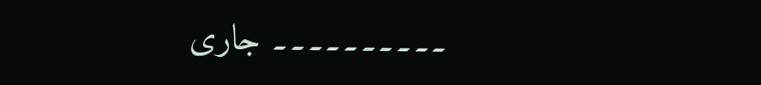۔۔۔۔۔۔۔۔۔۔ جاری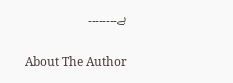ہے۔۔۔۔۔۔۔۔

About The Author